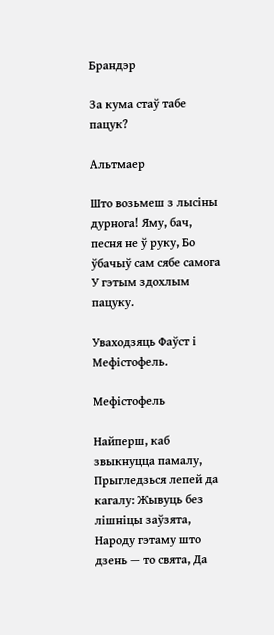Брандэр

За кума стаў табе пацук?

Альтмаер

Што возьмеш з лысіны дурнога! Яму, бач, песня не ў руку, Бо ўбачыў сам сябе самога У гэтым здохлым пацуку.

Уваходзяць Фаўст і Мефістофель.

Мефістофель

Найперш, каб звыкнуцца памалу, Прыгледзься лепей да кагалу: Жывуць без лішніцы заўзята, Народу гэтаму што дзень — то свята, Да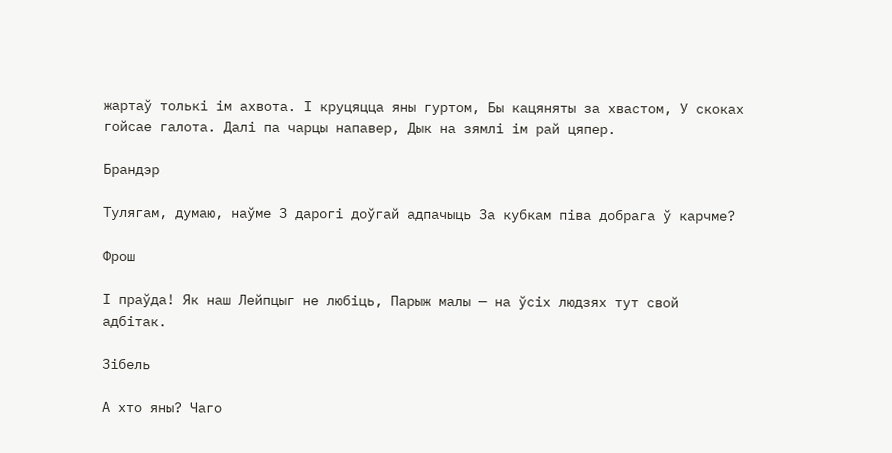жартаў толькі ім ахвота. І круцяцца яны гуртом, Бы кацяняты за хвастом, У скоках гойсае галота. Далі па чарцы напавер, Дык на зямлі ім рай цяпер.

Брандэр

Тулягам, думаю, наўме З дарогі доўгай адпачыць За кубкам піва добрага ў карчме?

Фрош

І праўда! Як наш Лейпцыг не любіць, Парыж малы — на ўсіх людзях тут свой                                       адбітак.

Зібель

А хто яны? Чаго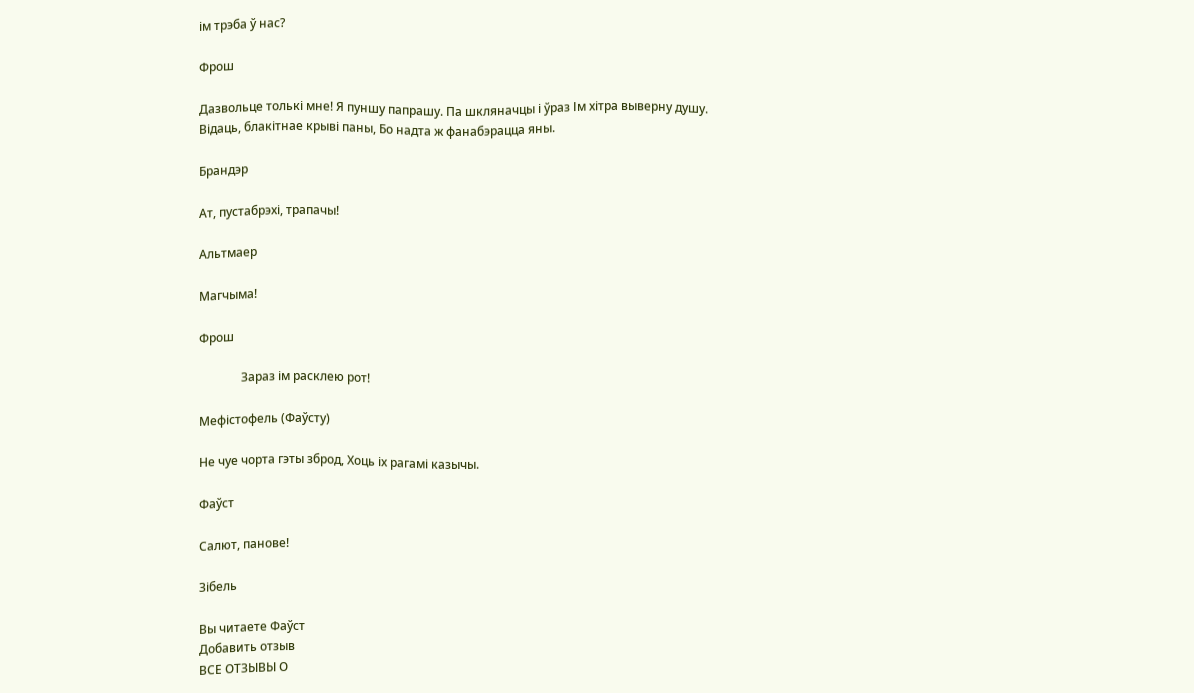ім трэба ў нас?

Фрош

Дазвольце толькі мне! Я пуншу папрашу. Па шкляначцы і ўраз Ім хітра выверну душу. Відаць, блакітнае крыві паны, Бо надта ж фанабэрацца яны.

Брандэр

Ат, пустабрэхі, трапачы!

Альтмаер

Магчыма!

Фрош

              Зараз ім расклею рот!

Мефістофель (Фаўсту)

Не чуе чорта гэты зброд, Хоць іх рагамі казычы.

Фаўст

Салют, панове!

Зібель

Вы читаете Фаўст
Добавить отзыв
ВСЕ ОТЗЫВЫ О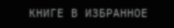КНИГЕ В ИЗБРАННОЕ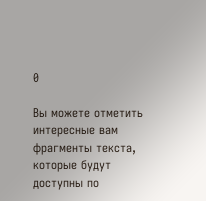0

Вы можете отметить интересные вам фрагменты текста, которые будут доступны по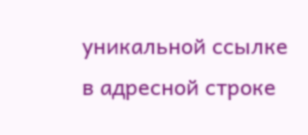уникальной ссылке в адресной строке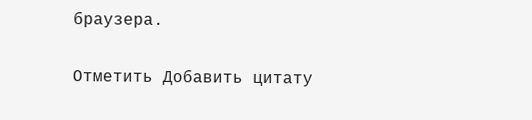браузера.

Отметить Добавить цитату